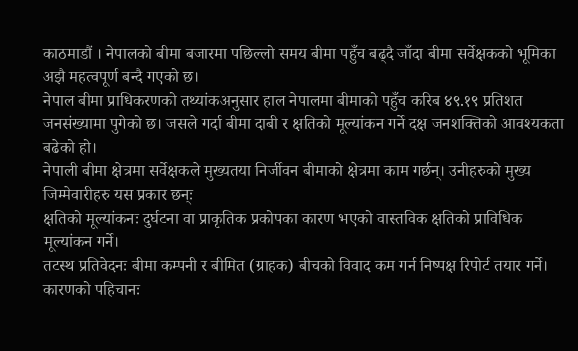काठमाडौं । नेपालको बीमा बजारमा पछिल्लो समय बीमा पहुँच बढ्दै जाँदा बीमा सर्वेक्षकको भूमिका अझै महत्वपूर्ण बन्दै गएको छ।
नेपाल बीमा प्राधिकरणको तथ्यांकअनुसार हाल नेपालमा बीमाको पहुँच करिब ४९.१९ प्रतिशत जनसंख्यामा पुगेको छ। जसले गर्दा बीमा दाबी र क्षतिको मूल्यांकन गर्ने दक्ष जनशक्तिको आवश्यकता बढेको हो।
नेपाली बीमा क्षेत्रमा सर्वेक्षकले मुख्यतया निर्जीवन बीमाको क्षेत्रमा काम गर्छन्। उनीहरुको मुख्य जिम्मेवारीहरु यस प्रकार छन्ः
क्षतिको मूल्यांकनः दुर्घटना वा प्राकृतिक प्रकोपका कारण भएको वास्तविक क्षतिको प्राविधिक मूल्यांकन गर्ने।
तटस्थ प्रतिवेदनः बीमा कम्पनी र बीमित (ग्राहक) बीचको विवाद कम गर्न निष्पक्ष रिपोर्ट तयार गर्ने।
कारणको पहिचानः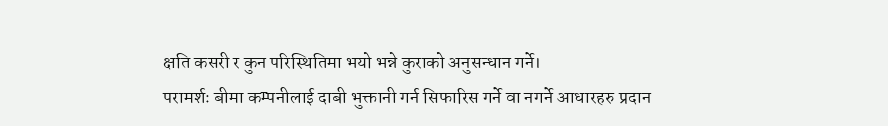क्षति कसरी र कुन परिस्थितिमा भयो भन्ने कुराको अनुसन्धान गर्ने।
परामर्शः बीमा कम्पनीलाई दाबी भुक्तानी गर्न सिफारिस गर्ने वा नगर्ने आधारहरु प्रदान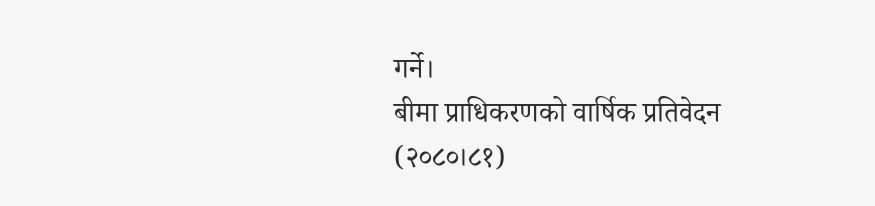गर्ने।
बीमा प्राधिकरणको वार्षिक प्रतिवेदन (२०८०।८१)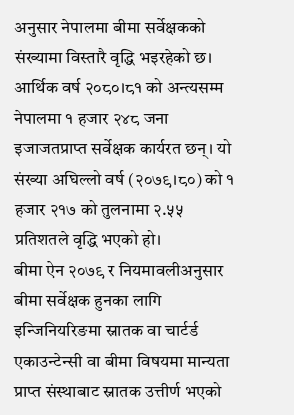अनुसार नेपालमा बीमा सर्वेक्षकको संख्यामा विस्तारै वृद्धि भइरहेको छ। आर्थिक वर्ष २०८०।८१ को अन्त्यसम्म नेपालमा १ हजार २४८ जना इजाजतप्राप्त सर्वेक्षक कार्यरत छन्। यो संख्या अघिल्लो वर्ष (२०७९।८०) को १ हजार २१७ को तुलनामा २.५५ प्रतिशतले वृद्धि भएको हो।
बीमा ऐन २०७९ र नियमावलीअनुसार बीमा सर्वेक्षक हुनका लागि इन्जिनियरिङमा स्नातक वा चार्टर्ड एकाउन्टेन्सी वा बीमा विषयमा मान्यता प्राप्त संस्थाबाट स्नातक उत्तीर्ण भएको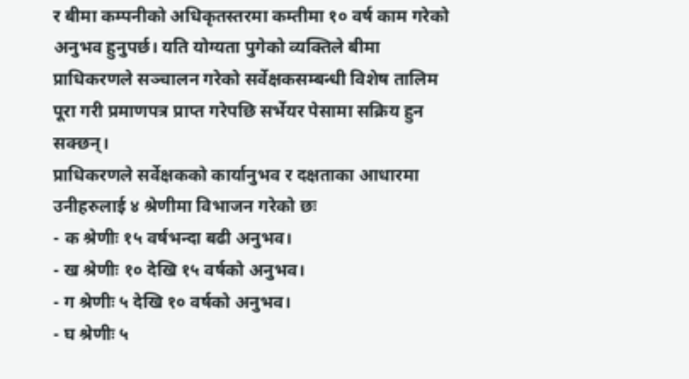र बीमा कम्पनीको अधिकृतस्तरमा कम्तीमा १० वर्ष काम गरेको अनुभव हुनुपर्छ। यति योग्यता पुगेको व्यक्तिले बीमा प्राधिकरणले सञ्चालन गरेको सर्वेक्षकसम्बन्धी विशेष तालिम पूरा गरी प्रमाणपत्र प्राप्त गरेपछि सर्भेयर पेसामा सक्रिय हुन सक्छन्।
प्राधिकरणले सर्वेक्षकको कार्यानुभव र दक्षताका आधारमा उनीहरुलाई ४ श्रेणीमा विभाजन गरेको छः
- क श्रेणीः १५ वर्षभन्दा बढी अनुभव।
- ख श्रेणीः १० देखि १५ वर्षको अनुभव।
- ग श्रेणीः ५ देखि १० वर्षको अनुभव।
- घ श्रेणीः ५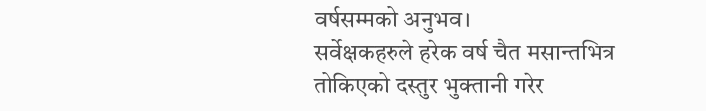वर्षसम्मको अनुभव।
सर्वेक्षकहरुले हरेक वर्ष चैत मसान्तभित्र तोकिएको दस्तुर भुक्तानी गरेर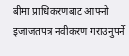बीमा प्राधिकरणबाट आफ्नो इजाजतपत्र नवीकरण गराउनुपर्ने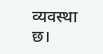व्यवस्था छ।